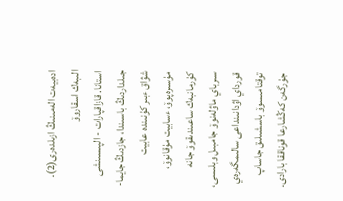ادەبيەت الەمىنىڭ ازىلدەرى(2). الىبەك اسقاروۆ
استانا. قازاقپارات - الپىسىنشى جىلداردىڭ باسىندا، جازدىڭ جايما- شۋاق ءبىر كۇنىندە عابيت مۇسىرەپوۆ، ءسابيت مۇقانوۆ، كۇرمانبەك ساعىندىقوۆ جانە سىرباي ماۋلەنوۆ جامبىل وبلىسى، قورداي اۋدانىنداعى سالىمگەرەي توقتامىسوۆ باسشىلىق جاساپ جۇرگەن كەڭشارعا قوناققا بارادى.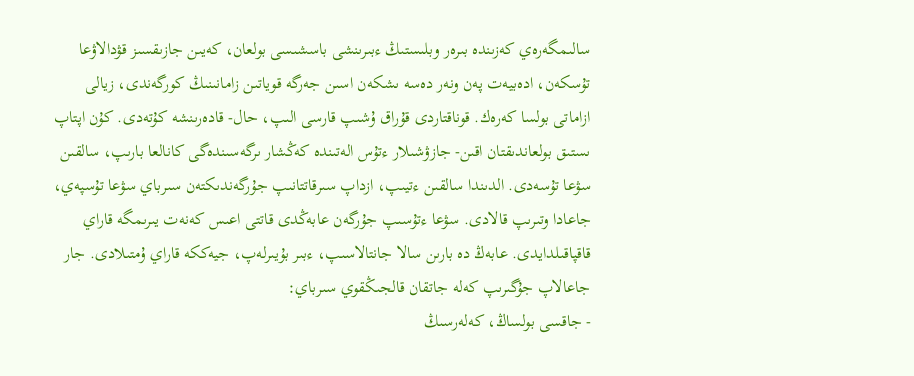سالىمگەرەي كەزىندە بىرەر وبلىستىڭ ءبىرىنشى باسشىسى بولعان، كەيىن جازىقسىز قۋدالاۋعا تۇسكەن، ادەبيەت پەن ونەر دەسە ىشكەن اسىن جەرگە قوياتىن زامانىنىڭ كورگەندى، زيالى ازاماتى بولسا كەرەك. قوناقتاردى قۇراق ۇشىپ قارسى الىپ، حال- قادەرىنشە كۇتەدى. كۇن اپتاپ ىستىق بولعاندىقتان اقىن- جازۋشىلار ءتۇس الەتىندە كەڭشار ىرگەسىندەگى كانالعا بارىپ، سالقىن سۋعا تۇسەدى. الدىندا سالقىن ءتيىپ، ازداپ سىرقاتتانىپ جۇرگەندىكتەن سىرباي سۋعا تۇسپەي، جاعادا وتىرىپ قالادى. سۋعا ءتۇسىپ جۇرگەن عابەڭدى قاتتى اعىس كەنەت يىرىمگە قاراي قاقپاقىلدايدى. عابەڭ دە بارىن سالا جانتالاسىپ، ءبىر بۇيىرلەپ، جيەككە قاراي ۇمتىلادى. جار جاعالاپ جۇگىرىپ كەلە جاتقان قالجىڭقوي سىرباي:
- جاقسى بولساڭ، كەلەرسىڭ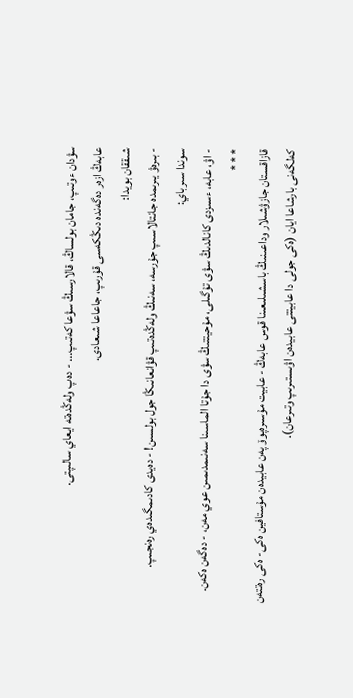سۋدان ءوتىپ، جامان بولساڭ، قالارسىڭ سۋعا كەتىپ... - دەپ ولەڭدەتە ايعاي سالىپتى.
عابەڭ ازەر دەگەندە دىڭكەسى قۇرىپ، جاعاعا شىعادى.
شىققان بويدا:
- بىرەۋ يىرىمدە جانتالاسىپ جۇرسە، سەنىڭ ولەڭدەتىپ قۋانعانىڭا جول بولسىن! - دەيدى كادىمگىدەي رەنجىپ.
سوندا سىرباي:
- اۋ، عابە، ءسىزدى كانالدىڭ سۋى تۇگىلى، مۇحيتتىڭ سۋى دا جۇتا الماسىنا سەنىمدىمىن عوي مەن، - دەگەن ەكەن.
* * *
قازاقستان جازۋشىلار وداعىنىڭ باسشىلىعىنا قوس عابەڭ - عابيت مۇسىرەپوۆ پەن عابيدەن مۇستافين ەكى- ەكى رەتتەن كەلگەنى بارشاعا ايان (ەكى جولى دا عابيتتى عابيدەن اۋىستىرىپ وتىرعان).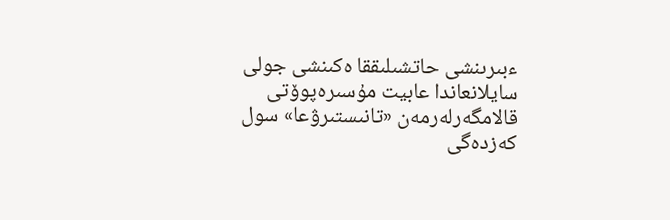ءبىرىنشى حاتشىلىققا ەكىنشى جولى سايلانعاندا عابيت مۇسىرەپوۆتى قالامگەرلەرمەن «تانىستىرۋعا» سول كەزدەگى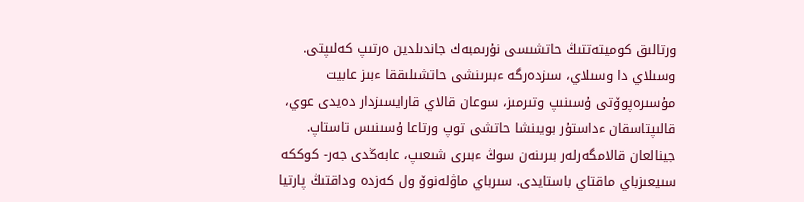ورتالىق كوميتەتتىڭ حاتشىسى نۇرىمبەك جاندىلدين ەرتىپ كەلىپتى. وسىلاي دا وسىلاي، سىزدەرگە ءبىرىنشى حاتشىلىققا ءبىز عابيت مۇسىرەپوۆتى ۇسىنىپ وتىرمىز، سوعان قالاي قارايسىزدار دەيدى عوي، قالىپتاسقان ءداستۇر بويىنشا حاتشى توپ ورتاعا ۇسىنىس تاستاپ.
جينالعان قالامگەرلەر بىرىنەن سوڭ ءبىرى شىعىپ، عابەڭدى جەر- كوككە سىيعىزباي ماقتاي باستايدى. سىرباي ماۋلەنوۆ ول كەزدە وداقتىڭ پارتيا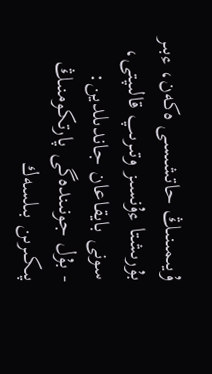ۇيىمىنىڭ حاتشىسى ەكەن، ءبىر بۇرىشتا ءۇنسىز وتىرىپ قالىپتى، سونى بايقاعان جاندىلدين:
- بۇل جونىندەگى پارتكومنىڭ پىكىرىن بىلسەك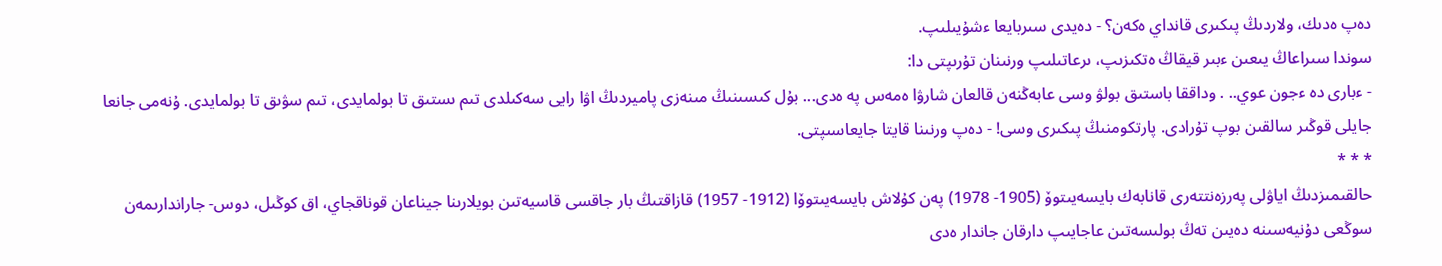دەپ ەدىك، ولاردىڭ پىكىرى قانداي ەكەن؟ - دەيدى سىربايعا ءشۇيىلىپ.
سوندا سىراعاڭ يىعىن ءبىر قيقاڭ ەتكىزىپ، ىرعاتىلىپ ورنىنان تۇرىپتى دا:
- ءبارى دە ءجون عوي.. . وداققا باستىق بولۋ وسى عابەڭنەن قالعان شارۋا ەمەس پە ەدى... بۇل كىسىنىڭ مىنەزى پاميردىڭ اۋا رايى سەكىلدى تىم ىستىق تا بولمايدى، تىم سۋىق تا بولمايدى. ۇنەمى جانعا جايلى قوڭىر سالقىن بوپ تۇرادى. پارتكومنىڭ پىكىرى وسى! - دەپ ورنىنا قايتا جايعاسىپتى.
* * *
حالقىمىزدىڭ اياۋلى پەرزەنتتەرى قانابەك بايسەيىتوۆ (1905- 1978) پەن كۇلاش بايسەيىتوۆا (1912- 1957) قازاقتىڭ بار جاقسى قاسيەتىن بويلارىنا جيناعان قوناقجاي، اق كوڭىل، دوس- جاراندارىمەن سوڭعى دۇنيەسىنە دەيىن تەڭ بولىسەتىن عاجايىپ دارقان جاندار ەدى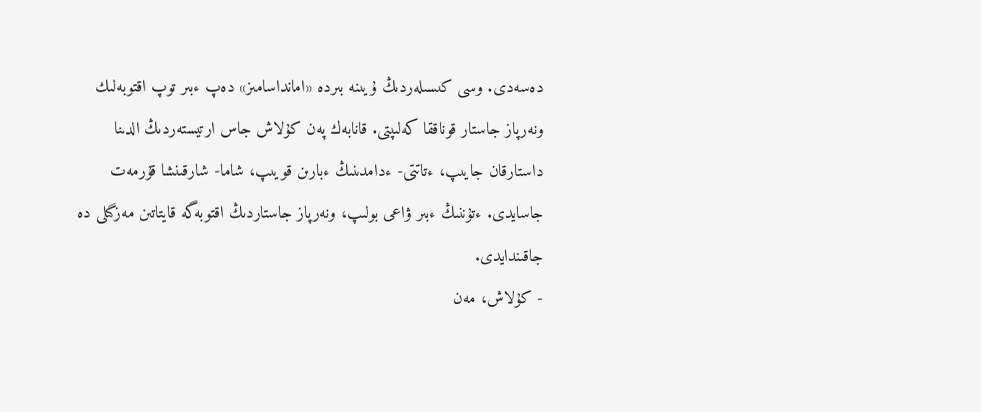دەسەدى. وسى كىسىلەردىڭ ۇيىنە بىردە «امانداسامىز» دەپ ءبىر توپ اقتوبەلىك ونەرپاز جاستار قوناققا كەلىپتى. قانابەك پەن كۇلاش جاس ارتيستەردىڭ الدىنا داستارقان جايىپ، ءتاتتى- ءدامدىنىڭ ءبارىن قويىپ، شاما- شارقىنشا قۇرمەت جاسايدى. ءتۇننىڭ ءبىر ۋاعى بولىپ، ونەرپاز جاستاردىڭ اقتوبەگە قايتاتىن مەزگىلى دە جاقىندايدى.
- كۇلاش، مەن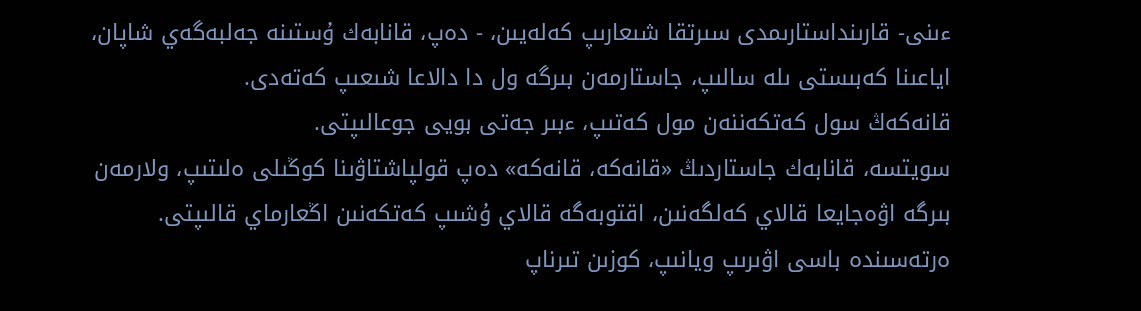ءىنى- قارىنداستارىمدى سىرتقا شىعارىپ كەلەيىن، - دەپ، قانابەك ۇستىنە جەلبەگەي شاپان، اياعىنا كەبىستى ىلە سالىپ، جاستارمەن بىرگە ول دا دالاعا شىعىپ كەتەدى.
قانەكەڭ سول كەتكەننەن مول كەتىپ، ءبىر جەتى بويى جوعالىپتى.
سويتسە، قانابەك جاستاردىڭ «قانەكە، قانەكە» دەپ قولپاشتاۋىنا كوڭىلى ەلىتىپ، ولارمەن بىرگە اۋەجايعا قالاي كەلگەنىن، اقتوبەگە قالاي ۇشىپ كەتكەنىن اڭعارماي قالىپتى.
ەرتەسىندە باسى اۋىرىپ ويانىپ، كوزىن تىرناپ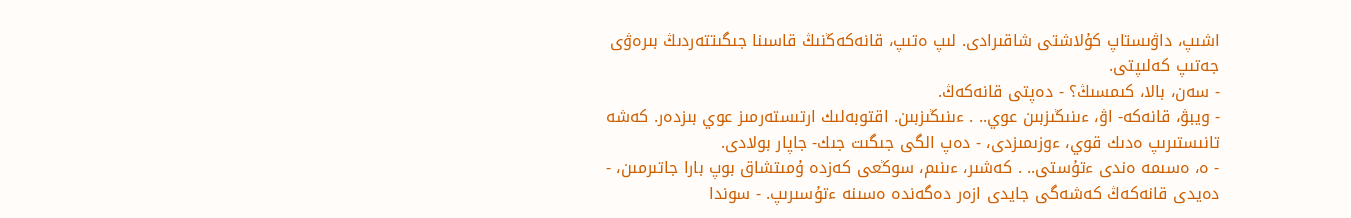اشىپ، داۋىستاپ كۇلاشتى شاقىرادى. لىپ ەتىپ، قانەكەڭنىڭ قاسىنا جىگىتتەردىڭ بىرەۋى جەتىپ كەلىپتى.
- سەن، بالا، كىمسىڭ؟ - دەپتى قانەكەڭ.
- ويبۋ، قانەكە- اۋ، ءىنىڭىزبىن عوي.. . ءىنىڭىزبىن. اقتوبەلىك ارتىستەرمىز عوي بىزدەر. كەشە تانىستىرىپ ەدىك قوي، ءوزىمىزدى، - دەپ الگى جىگىت جىك- جاپار بولادى.
- ە، ەسىمە ەندى ءتۇستى.. . كەشىر، ءىنىم، سوڭعى كەزدە ۇمىتشاق بوپ بارا جاتىرمىن، - دەيدى قانەكەڭ كەشەگى جايدى ازەر دەگەندە ەسىنە ءتۇسىرىپ. - سوندا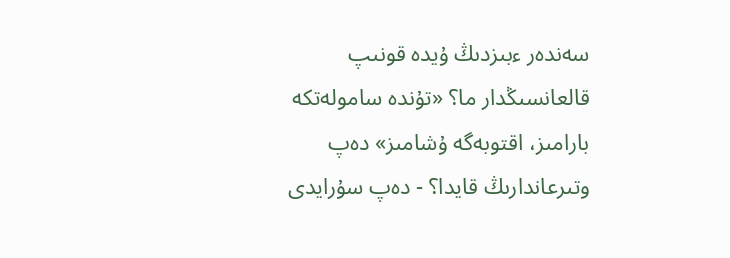سەندەر ءبىزدىڭ ۇيدە قونىپ قالعانسىڭدار ما؟ «تۇندە سامولەتكە بارامىز، اقتوبەگە ۇشامىز» دەپ وتىرعاندارىڭ قايدا؟ - دەپ سۇرايدى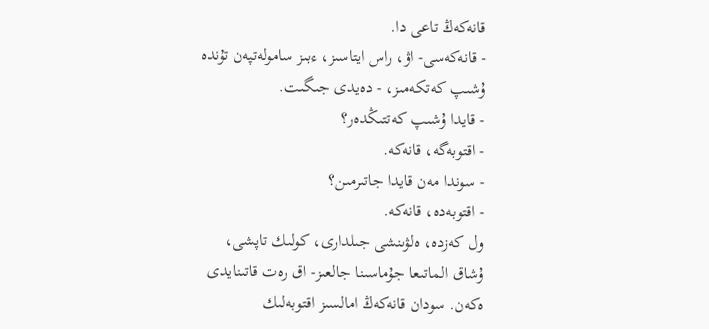قانەكەڭ تاعى دا.
- قانەكەسى- اۋ، راس ايتاسىز، ءبىز سامولەتپەن تۇندە ۇشىپ كەتكەمىز، - دەيدى جىگىت.
- قايدا ۇشىپ كەتتىڭدەر؟
- اقتوبەگە، قانەكە.
- سوندا مەن قايدا جاتىرمىن؟
- اقتوبەدە، قانەكە.
ول كەزدە، ەلۋىنشى جىلدارى، كولىك تاپشى، ۇشاق الماتىعا جۇماسىنا جالعىز- اق رەت قاتىنايدى ەكەن. سودان قانەكەڭ امالسىز اقتوبەلىك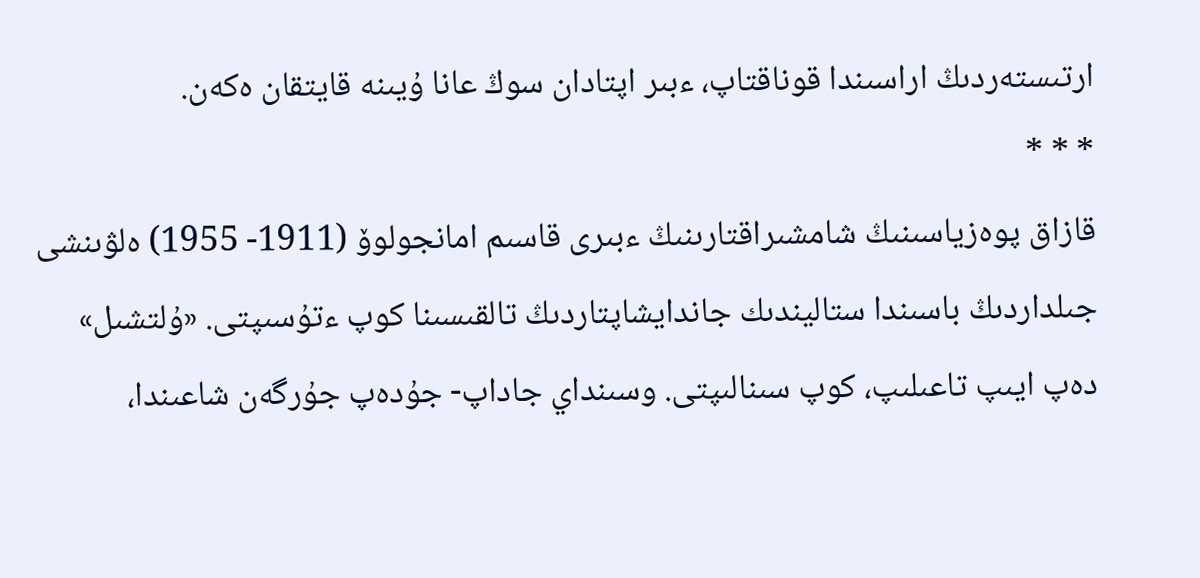ارتىستەردىڭ اراسىندا قوناقتاپ، ءبىر اپتادان سوڭ عانا ۇيىنە قايتقان ەكەن.
* * *
قازاق پوەزياسىنىڭ شامشىراقتارىنىڭ ءبىرى قاسىم امانجولوۆ (1911- 1955) ەلۋىنشى جىلداردىڭ باسىندا ستاليندىك جاندايشاپتاردىڭ تالقىسىنا كوپ ءتۇسىپتى. «ۇلتشىل» دەپ ايىپ تاعىلىپ، كوپ سىنالىپتى. وسىنداي جاداپ- جۇدەپ جۇرگەن شاعىندا،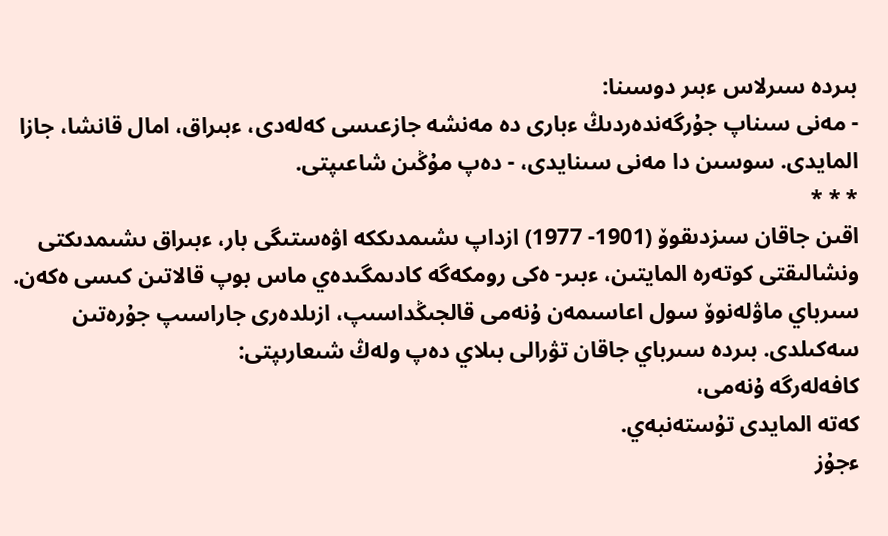بىردە سىرلاس ءبىر دوسىنا:
- مەنى سىناپ جۇرگەندەردىڭ ءبارى دە مەنشە جازعىسى كەلەدى، ءبىراق، امال قانشا، جازا المايدى. سوسىن دا مەنى سىنايدى، - دەپ مۇڭىن شاعىپتى.
* * *
اقىن جاقان سىزدىقوۆ (1901- 1977) ازداپ ىشىمدىككە اۋەستىگى بار، ءبىراق ىشىمدىكتى ونشالىقتى كوتەرە المايتىن، ءبىر- ەكى رومكەگە كادىمگىدەي ماس بوپ قالاتىن كىسى ەكەن. سىرباي ماۋلەنوۆ سول اعاسىمەن ۇنەمى قالجىڭداسىپ، ازىلدەرى جاراسىپ جۇرەتىن سەكىلدى. بىردە سىرباي جاقان تۋرالى بىلاي دەپ ولەڭ شىعارىپتى:
كافەلەرگە ۇنەمى،
كەتە المايدى تۇستەنبەي.
ءجۇز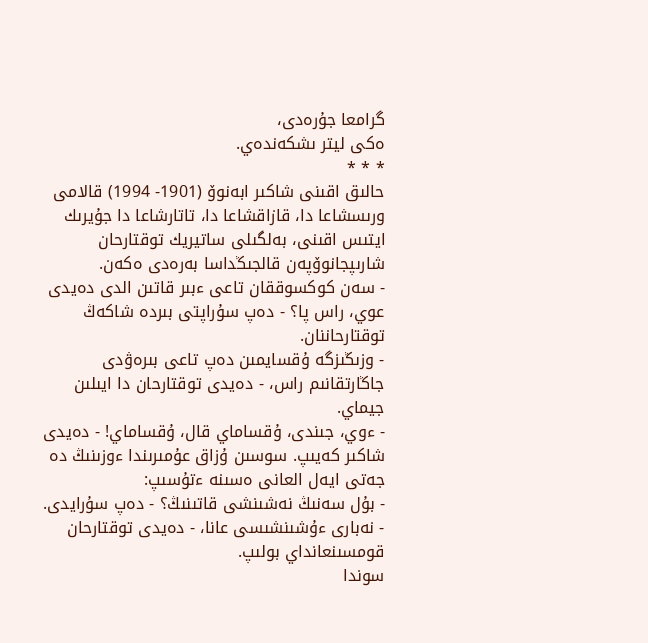گرامعا جۇرەدى،
ەكى ليتر ىشكەندەي.
* * *
حالىق اقىنى شاكىر ابەنوۆ (1901- 1994) قالامى ورىسشاعا دا، قازاقشاعا دا، تاتارشاعا دا جۇيرىك ايتىس اقىنى، بەلگىلى ساتيريك توقتارحان شارىپجانوۆپەن قالجىڭداسا بەرەدى ەكەن.
- سەن كوكسوققان تاعى ءبىر قاتىن الدى دەيدى عوي، راس پا؟ - دەپ سۇراپتى بىردە شاكەڭ توقتارحاننان.
- وزىڭىزگە ۇقسايمىن دەپ تاعى بىرەۋدى جاڭارتقانىم راس، - دەيدى توقتارحان دا ايىلىن جيماي.
- ءوي، جىندى، ۇقساماي قال، ۇقساماي! - دەيدى شاكىر كەيىپ. سوسىن ۇزاق عۇمىرىندا ءوزىنىڭ دە جەتى ايەل العانى ەسىنە ءتۇسىپ:
- بۇل سەنىڭ نەشىنشى قاتىنىڭ؟ - دەپ سۇرايدى.
- نەبارى ءۇشىنشىسى عانا، - دەيدى توقتارحان قومسىنعانداي بولىپ.
سوندا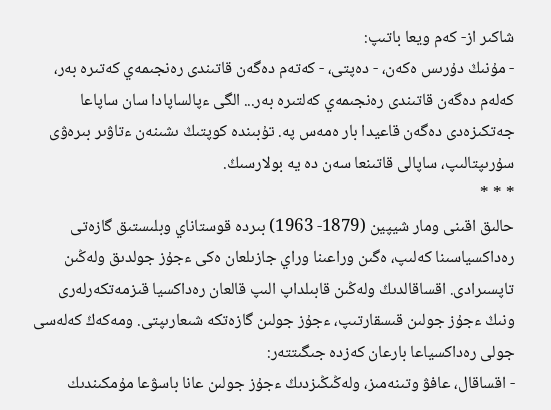شاكىر از- كەم ويعا باتىپ:
- مۇنىڭ دۇرىس ەكەن، - دەپتى، - كەتەم دەگەن قاتىندى رەنجىمەي كەتىرە بەر، كەلەم دەگەن قاتىندى رەنجىمەي كەلتىرە بەر... الگى ءپالساپادا سان ساپاعا جەتكىزەدى دەگەن قاعيدا بار ەمەس پە. تۇبىندە كوپتىڭ ىشىنەن ءتاۋىر بىرەۋى سۇرىپتالىپ، ساپالى قاتىنعا سەن دە يە بولارسىڭ.
* * *
حالىق اقىنى ومار شيپين (1879- 1963) بىردە قوستاناي وبلىستىق گازەتى رەداكسياسىنا كەلىپ، ەگىن وراعىنا وراي جازىلعان ەكى ءجۇز جولدىق ولەڭىن تاپسىرادى. اقساقالدىڭ ولەڭىن قابىلداپ الىپ قالعان رەداكسيا قىزمەتكەرلەرى ونىڭ ءجۇز جولىن قىسقارتىپ، ءجۇز جولىن گازەتكە شىعارىپتى. ومەكەڭ كەلەسى جولى رەداكسياعا بارعان كەزدە جىگىتتەر:
- اقساقال، عافۋ وتىنەمىز، ولەڭىڭىزدىڭ ءجۇز جولىن عانا باسۋعا مۇمكىندىك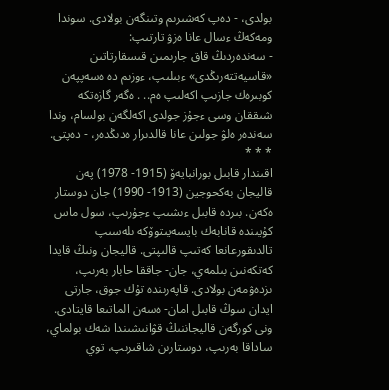بولدى، - دەپ كەشىرىم وتىنگەن بولادى. سوندا ومەكەڭ ءسال عانا ەزۋ تارتىپ:
- سەندەردىڭ قاق جارىمىن قىسقارتاتىن «قاسيەتتەرىڭدى» ءبىلىپ، ءوزىم دە ەسەپپەن كوبىرەك جازىپ اكەلىپ ەم.. . ەگەر گازەتكە شىققان وسى ءجۇز جولدى اكەلگەن بولسام، وندا سەندەر ەلۋ جولىن عانا قالدىرار ەدىڭدەر، - دەپتى.
* * *
اقىندار قابىل بورانبايەۆ (1915- 1978) پەن قاليجان بەكحوجين (1913- 1990) جان دوستار ەكەن. بىردە قابىل ءىشىپ ءجۇرىپ، سول ماس كۇيىندە قانابەك بايسەيىتوۆكە ىلەسىپ تالدىقورعانعا كەتىپ قالىپتى. قاليجان ونىڭ قايدا كەتكەنىن بىلمەي، جان- جاققا حابار بەرىپ، ىزدەۋمەن بولادى. قاپەرىندە تۇك جوق، جارتى ايدان سوڭ قابىل امان- ەسەن الماتىعا قايتادى. ونى كورگەن قاليجاننىڭ قۋانىشىندا شەك بولماي، ساداقا بەرىپ، دوستارىن شاقىرىپ، توي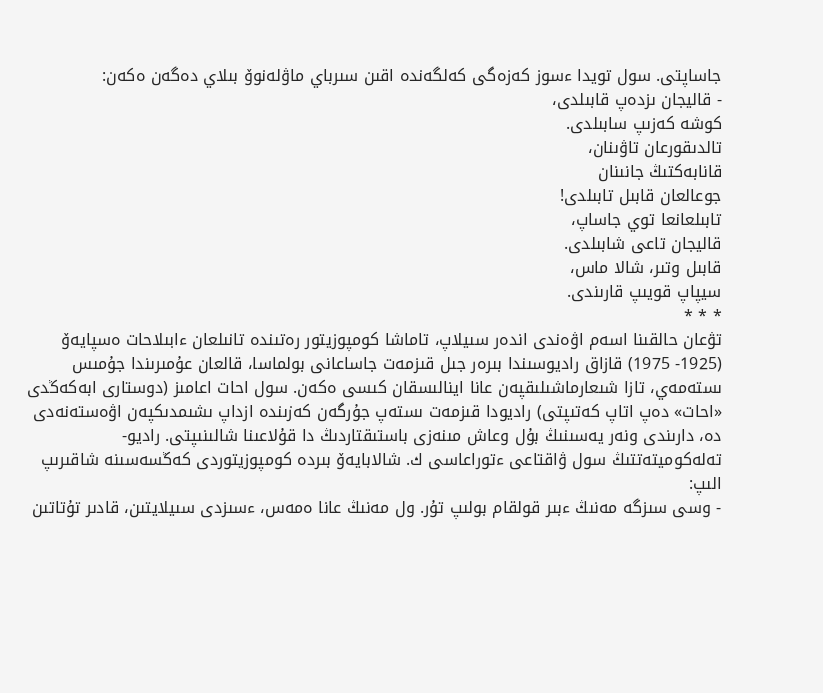جاساپتى. سول تويدا ءسوز كەزەگى كەلگەندە اقىن سىرباي ماۋلەنوۆ بىلاي دەگەن ەكەن:
- قاليجان ىزدەپ قابىلدى،
كوشە كەزىپ سابىلدى.
تالدىقورعان تاۋىنان،
قانابەكتىڭ جانىنان
جوعالعان قابىل تابىلدى!
تابىلعانعا توي جاساپ،
قاليجان تاعى شابىلدى.
قابىل وتىر، شالا ماس،
سيپاپ قويىپ قارىندى.
* * *
تۋعان حالقىنا اسەم اۋەندى اندەر سىيلاپ، تاماشا كومپوزيتور رەتىندە تانىلعان ءابىلاحات ەسپايەۆ (1925- 1975) قازاق راديوسىندا بىرەر جىل قىزمەت جاساعانى بولماسا، قالعان عۇمىرىندا جۇمىس ىستەمەي، تازا شىعارماشىلىقپەن عانا اينالىسقان كىسى ەكەن. سول احات اعامىز (دوستارى ابەكەڭدى «احات» دەپ اتاپ كەتىپتى) راديودا قىزمەت ىستەپ جۇرگەن كەزىندە ازداپ ىشىمدىكپەن اۋەستەنەدى دە، دارىندى ونەر يەسىنىڭ بۇل وعاش مىنەزى باستىقتاردىڭ دا قۇلاعىنا شالىنىپتى. راديو- تەلەكوميتەتتىڭ سول ۋاقتاعى ءتوراعاسى ك. شالابايەۆ بىردە كومپوزيتوردى كەڭسەسىنە شاقىرىپ الىپ:
- وسى سىزگە مەنىڭ ءبىر قولقام بولىپ تۇر. ول مەنىڭ عانا ەمەس، ءسىزدى سىيلايتىن، قادىر تۇتاتىن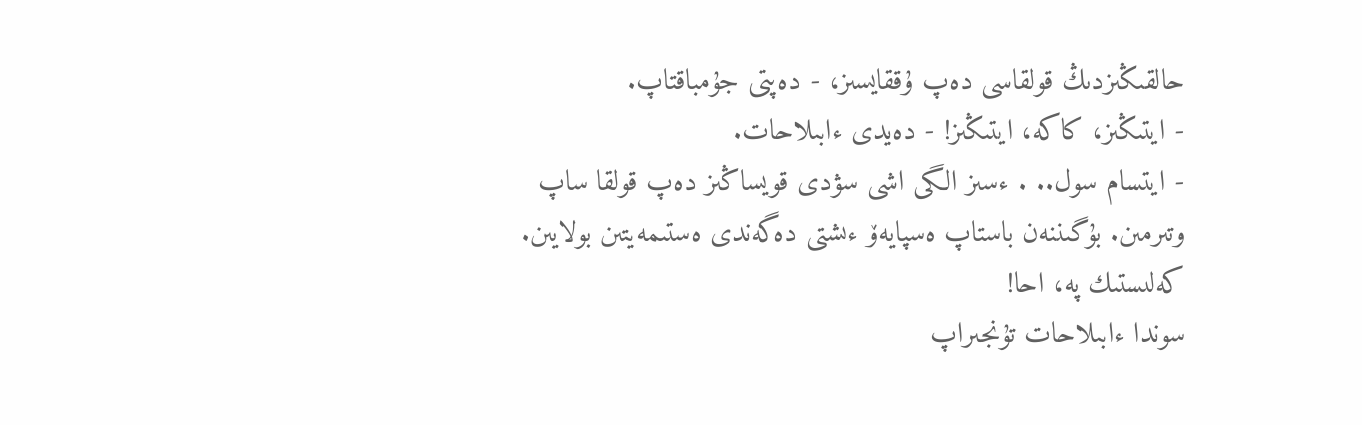حالقىڭىزدىڭ قولقاسى دەپ ۇققايسىز، - دەپتى جۇمباقتاپ.
- ايتىڭىز، كاكە، ايتىڭىز! - دەيدى ءابىلاحات.
- ايتسام سول.. . ءسىز الگى اشى سۋدى قويساڭىز دەپ قولقا ساپ وتىرمىن. بۇگىننەن باستاپ ەسپايەۆ ءىشتى دەگەندى ەستىمەيتىن بولايىن. كەلىستىك پە، احا!
سوندا ءابىلاحات تۇنجىراپ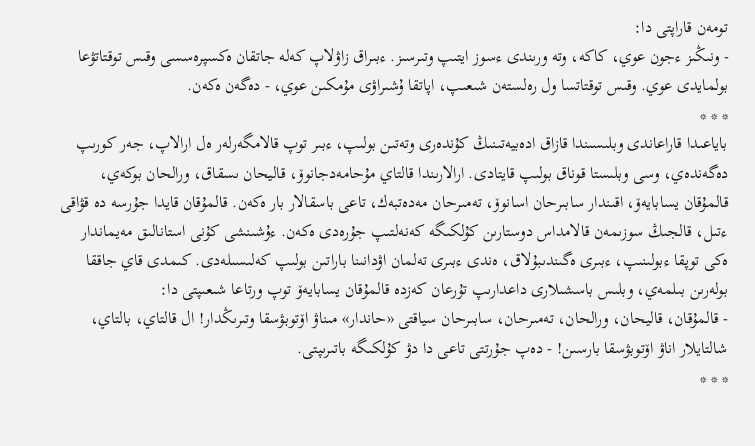تومەن قاراپتى دا:
- ونىڭىز ءجون عوي، كاكە، وتە ورىندى ءسوز ايتىپ وتىرسىز. ءبىراق زاۋلاپ كەلە جاتقان ەكسپرەسسى وقىس توقتاتۋعا بولمايدى عوي. وقىس توقتاتسا ول رەلستەن شىعىپ، اپاتقا ۇشىراۋى مۇمكىن عوي، - دەگەن ەكەن.
* * *
باياعىدا قاراعاندى وبلىسىندا قازاق ادەبيەتىنىڭ كۇندەرى وتەتىن بولىپ، ءبىر توپ قالامگەرلەر ەل ارالاپ، جەر كورىپ دەگەندەي، وسى وبلىستا قوناق بولىپ قايتادى. ارالارىندا قالتاي مۇحامەدجانوۆ، قاليحان ىسقاق، ورالحان بوكەي، قالمۇقان يسابايەۆ، اقىندار سابىرحان اسانوۆ، تەمىرحان مەدەتبەك، تاعى باسقالار بار ەكەن. قالمۇقان قايدا جۇرسە دە قۋاقى ءتىل، قالجىڭ سوزىمەن قالامداس دوستارىن كۇلكىگە كەنەلتىپ جۇرەدى ەكەن. ءۇشىنشى كۇنى استانالىق مەيماندار ەكى توپقا ءبولىنىپ، ءبىرى ەگىندىبۇلاق، ەندى ءبىرى تەلمان اۋدانىنا باراتىن بولىپ كەلىسىلەدى. كىمدى قاي جاققا بولەرىن بىلمەي، وبلىس باسشىلارى داعدارىپ تۇرعان كەزدە قالمۇقان يسابايەۆ توپ ورتاعا شىعىپتى دا:
- قالمۇقان، قاليحان، ورالحان، تەمىرحان، سابىرحان سياقتى «حاندار» مىناۋ اۆتوبۋسقا وتىرىڭدار! ال قالتاي، بالتاي، شالتايلار اناۋ اۆتوبۋسقا بارسىن! - دەپ جۇرتتى تاعى دا دۋ كۇلكىگە باتىرىپتى.
* * *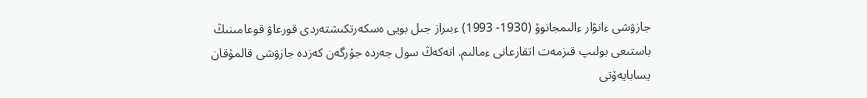جازۋشى ءانۋار ءالىمجانوۆ (1930- 1993) ءبىراز جىل بويى ەسكەرتكىشتەردى قورعاۋ قوعامىنىڭ باستىعى بولىپ قىزمەت اتقارعانى ءمالىم. انەكەڭ سول جەردە جۇرگەن كەزدە جازۋشى قالمۇقان يسابايەۆتى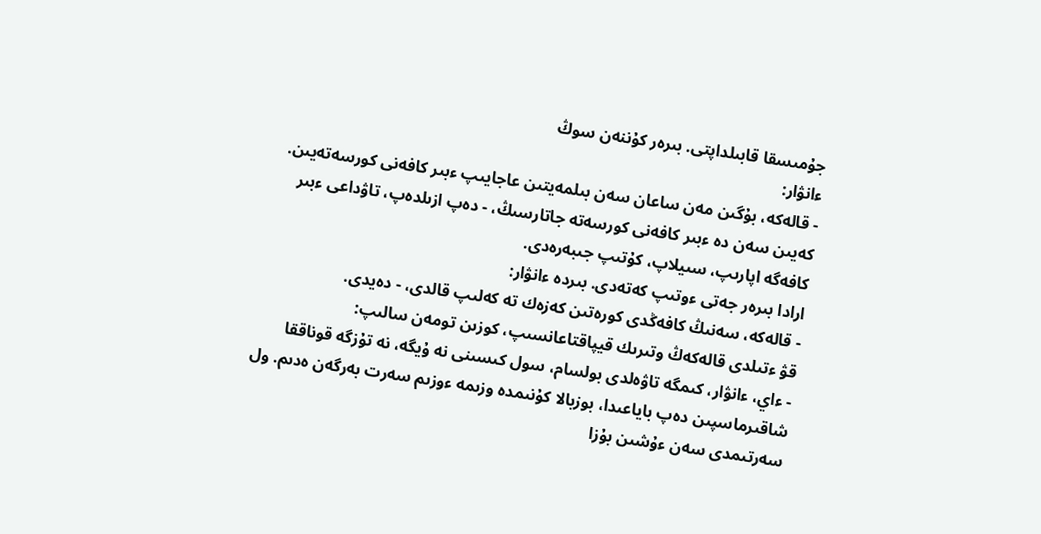جۇمىسقا قابىلداپتى. بىرەر كۇننەن سوڭ
ءانۋار:
- قالەكە، بۇگىن مەن ساعان سەن بىلمەيتىن عاجايىپ ءبىر كافەنى كورسەتەيىن. كەيىن سەن دە ءبىر كافەنى كورسەتە جاتارسىڭ، - دەپ ازىلدەپ، تاۋداعى ءبىر كافەگە اپارىپ، سىيلاپ، كۇتىپ جىبەرەدى.
ارادا بىرەر جەتى ءوتىپ كەتەدى. بىردە ءانۋار:
- قالەكە، سەنىڭ كافەڭدى كورەتىن كەزەك تە كەلىپ قالدى، - دەيدى.
قۋ ءتىلدى قالەكەڭ وتىرىك قيپاقتاعانسىپ، كوزىن تومەن سالىپ:
- ءاي، ءانۋار، كىمگە تاۋەلدى بولسام، سول كىسىنى نە ۇيگە، نە تۇزگە قوناققا شاقىرماسپىن دەپ باياعىدا، بوزبالا كۇنىمدە وزىمە ءوزىم سەرت بەرگەن ەدىم. ول سەرتىمدى سەن ءۇشىن بۇزا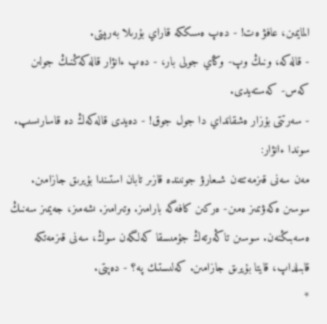المايمىن، عافۋ ەت! - دەپ ەسىككە قاراي بۇرىلا بەرىپتى.
- قالەكە، ونىڭ وپ- وڭاي جولى بار، - دەپ ءانۋار قالەكەڭنىڭ جولىن كەس- كەستەيدى.
- سەرتتى بۇزار ەشقانداي دا جول جوق! - دەيدى قالەكەڭ دە قاسارىسىپ.
سوندا ءانۋار:
مەن سەنى قىزمەتتەن شىعارۋ جونىندە قازىر تابان استىندا بۇيرىق جازامىن. سوسىن ەكەۋىمىز ەمىن- ەركىن كافەگە بارامىز. وتىرامىز. ىشەمىز، جەيمىز سەنىڭ ەسەبىڭنەن. سوسىن تاڭەرتەڭ جۇمىسقا كەلگەن سوڭ، سەنى قىزمەتكە قابىلداپ، قايتا بۇيرىق جازامىن. كەلىستىك پە؟ - دەپتى.
*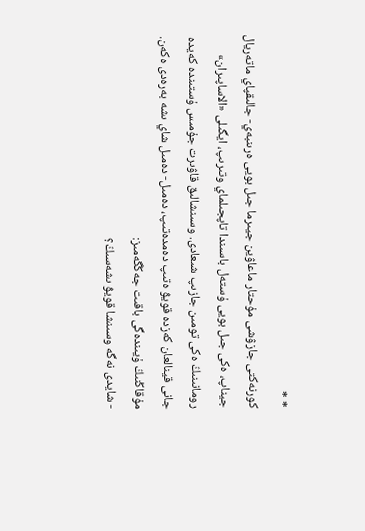* *
كورنەكتى جازۋشى مۇحتار ماعاۋين جيىرما جىل بويى ەرىنبەي- جالىقپاي ماتەريال جيناپ، ەكى جىل بويى ۇستەل باسىندا تاپجىلماي وتىرىپ، ايگىلى «الاساپىران» رومانىنىڭ ەكى تومىن جازىپ شىعادى. وسىنشالىق قاۋىرت جۇمىس ۇستىندە كەيدە جانى قينالعان كەزدە قويۋ ەتىپ دەمدەتىپ، دەمىل- دەمىل شاي ىشە بەرەدى ەكەن. مۇقاڭنىڭ ۇيىندەگى باقىت جەڭگەمىز:
- شايدى نەگە وسىنشا قويۋ ىشەسىڭ؟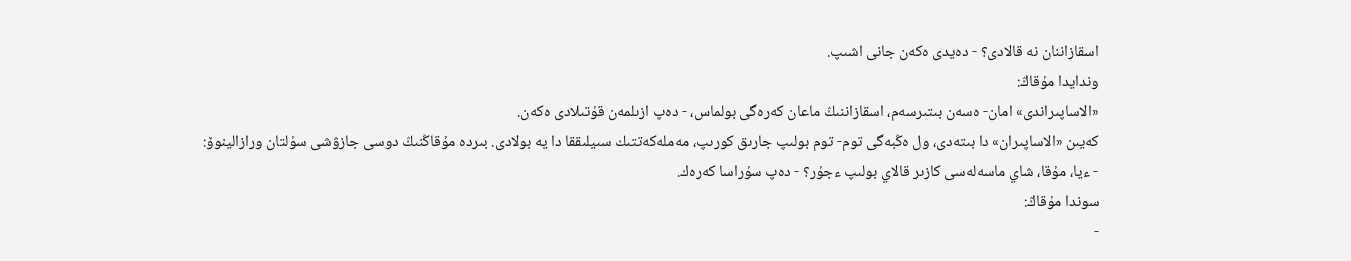اسقازاننان نە قالادى؟ - دەيدى ەكەن جانى اشىپ.
وندايدا مۇقاڭ:
«الاساپىراندى» امان- ەسەن بىتىرسەم، اسقازاننىڭ ماعان كەرەگى بولماس، - دەپ ازىلمەن قۇتىلادى ەكەن.
كەيىن «الاساپىران» دا بىتەدى، ول ەڭبەگى توم- توم بولىپ جارىق كورىپ، مەملەكەتتىك سىيلىققا دا يە بولادى. بىردە مۇقاڭنىڭ دوسى جازۋشى سۇلتان ورازالينوۆ:
- ءيا، مۇقا، شاي ماسەلەسى كازىر قالاي بولىپ ءجۇر؟ - دەپ سۇراسا كەرەك.
سوندا مۇقاڭ:
-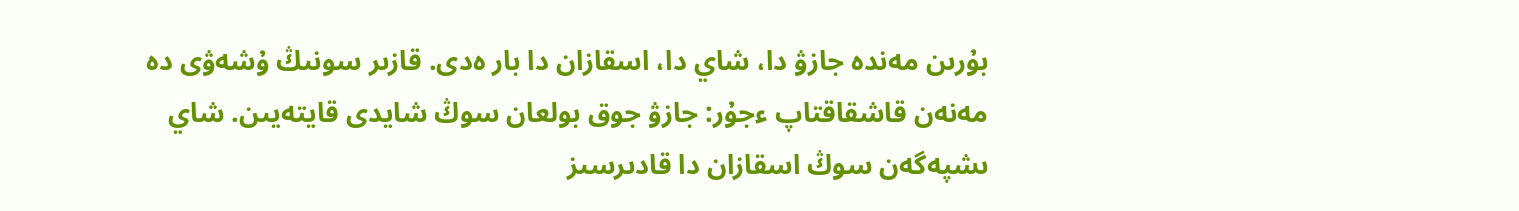بۇرىن مەندە جازۋ دا، شاي دا، اسقازان دا بار ەدى. قازىر سونىڭ ۇشەۋى دە مەنەن قاشقاقتاپ ءجۇر: جازۋ جوق بولعان سوڭ شايدى قايتەيىن. شاي ىشپەگەن سوڭ اسقازان دا قادىرسىز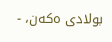بولادى ەكەن، -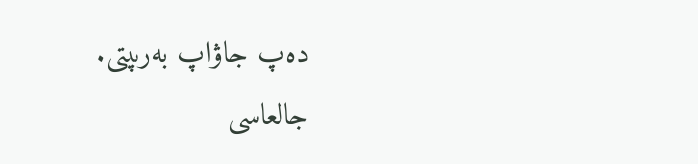دەپ جاۋاپ بەرىپتى.
جالعاسى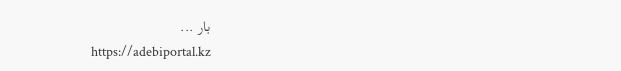بار ...
https://adebiportal.kz